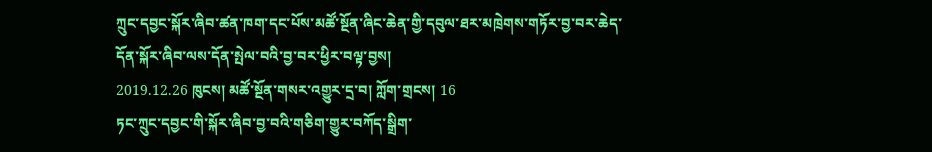ཀྲུང་དབྱང་སྐོར་ཞིབ་ཚན་ཁག་དང་པོས་མཚོ་སྔོན་ཞིང་ཆེན་གྱི་དབུལ་ཐར་མཁྲེགས་གཏོར་བྱ་བར་ཆེད་དོན་སྐོར་ཞིབ་ལས་དོན་སྤེལ་བའི་བྱ་བར་ཕྱིར་བལྟ་བྱས།
2019.12.26 ཁུངས། མཚོ་སྔོན་གསར་འགྱུར་དྲ་བ། ཀློག་གྲངས། 16
ཏང་ཀྲུང་དབྱང་གི་སྐོར་ཞིབ་བྱ་བའི་གཅིག་གྱུར་བཀོད་སྒྲིག་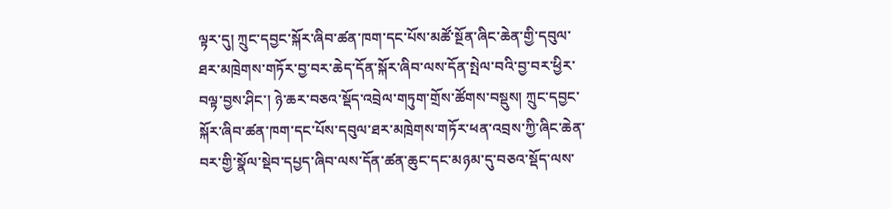ལྟར་དུ། ཀྲུང་དབྱང་སྐོར་ཞིབ་ཚན་ཁག་དང་པོས་མཚོ་སྔོན་ཞིང་ཆེན་གྱི་དབུལ་ཐར་མཁྲེགས་གཏོར་བྱ་བར་ཆེད་དོན་སྐོར་ཞིབ་ལས་དོན་སྤེལ་བའི་བྱ་བར་ཕྱིར་བལྟ་བྱས་ཤིང་། ཉེ་ཆར་བཅའ་སྡོད་འབྲེལ་གཏུག་གྲོས་ཚོགས་བསྡུས། ཀྲུང་དབྱང་སྐོར་ཞིབ་ཚན་ཁག་དང་པོས་དབུལ་ཐར་མཁྲེགས་གཏོར་ཕན་འབྲས་ཀྱི་ཞིང་ཆེན་བར་གྱི་སྣོལ་སྡེབ་དཔྱད་ཞིབ་ལས་དོན་ཚན་ཆུང་དང་མཉམ་དུ་བཅའ་སྡོད་ལས་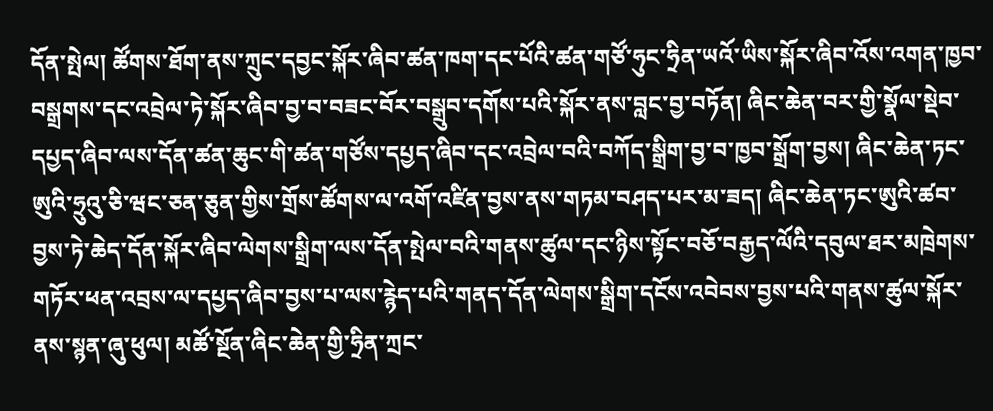དོན་སྤེལ། ཚོགས་ཐོག་ནས་ཀྲུང་དབྱང་སྐོར་ཞིབ་ཚན་ཁག་དང་པོའི་ཚན་གཙོ་ཧུང་ཧྲིན་ཡའོ་ཡིས་སྐོར་ཞིབ་འོས་འགན་ཁྱབ་བསྒྲགས་དང་འབྲེལ་ཏེ་སྐོར་ཞིབ་བྱ་བ་བཟང་བོར་བསྒྲུབ་དགོས་པའི་སྐོར་ནས་བླང་བྱ་བཏོན། ཞིང་ཆེན་བར་གྱི་སྣོལ་སྡེབ་དཔྱད་ཞིབ་ལས་དོན་ཚན་ཆུང་གི་ཚན་གཙོས་དཔྱད་ཞིབ་དང་འབྲེལ་བའི་བཀོད་སྒྲིག་བྱ་བ་ཁྱབ་སྒྲོག་བྱས། ཞིང་ཆེན་ཏང་ཨུའི་ཧྲུའུ་ཅི་ཝང་ཅན་ཅུན་གྱིས་གྲོས་ཚོགས་ལ་འགོ་འཛིན་བྱས་ནས་གཏམ་བཤད་པར་མ་ཟད། ཞིང་ཆེན་ཏང་ཨུའི་ཚབ་བྱས་ཏེ་ཆེད་དོན་སྐོར་ཞིབ་ལེགས་སྒྲིག་ལས་དོན་སྤེལ་བའི་གནས་ཚུལ་དང་ཉིས་སྟོང་བཅོ་བརྒྱད་ལོའི་དབུལ་ཐར་མཁྲེགས་གཏོར་ཕན་འབྲས་ལ་དཔྱད་ཞིབ་བྱས་པ་ལས་རྙེད་པའི་གནད་དོན་ལེགས་སྒྲིག་དངོས་འབེབས་བྱས་པའི་གནས་ཚུལ་སྐོར་ནས་སྙན་ཞུ་ཕུལ། མཚོ་སྔོན་ཞིང་ཆེན་གྱི་ཧྲིན་ཀྲང་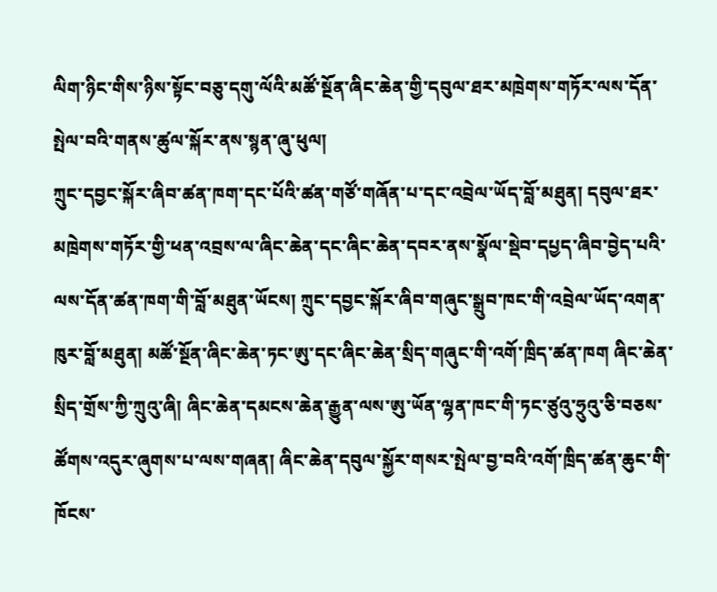ལིག་ཉིང་གིས་ཉིས་སྟོང་བཅུ་དགུ་ལོའི་མཚོ་སྔོན་ཞིང་ཆེན་གྱི་དབུལ་ཐར་མཁྲེགས་གཏོར་ལས་དོན་སྤེལ་བའི་གནས་ཚུལ་སྐོར་ནས་སྙན་ཞུ་ཕུལ།
ཀྲུང་དབྱང་སྐོར་ཞིབ་ཚན་ཁག་དང་པོའི་ཚན་གཙོ་གཞོན་པ་དང་འབྲེལ་ཡོད་བློ་མཐུན། དབུལ་ཐར་མཁྲེགས་གཏོར་གྱི་ཕན་འབྲས་ལ་ཞིང་ཆེན་དང་ཞིང་ཆེན་དབར་ནས་སྣོལ་སྡེབ་དཔྱད་ཞིབ་བྱེད་པའི་ལས་དོན་ཚན་ཁག་གི་བློ་མཐུན་ཡོངས། ཀྲུང་དབྱང་སྐོར་ཞིབ་གཞུང་སྒྲུབ་ཁང་གི་འབྲེལ་ཡོད་འགན་ཁུར་བློ་མཐུན། མཚོ་སྔོན་ཞིང་ཆེན་ཏང་ཨུ་དང་ཞིང་ཆེན་སྲིད་གཞུང་གི་འགོ་ཁྲིད་ཚན་ཁག ཞིང་ཆེན་སྲིད་གྲོས་ཀྱི་ཀྲུའུ་ཞི། ཞིང་ཆེན་དམངས་ཆེན་རྒྱུན་ལས་ཨུ་ཡོན་ལྷན་ཁང་གི་ཏང་ཙུའུ་ཧྲུའུ་ཅི་བཅས་ཚོགས་འདུར་ཞུགས་པ་ལས་གཞན། ཞིང་ཆེན་དབུལ་སྐྱོར་གསར་སྤེལ་བྱ་བའི་འགོ་ཁྲིད་ཚན་ཆུང་གི་ཁོངས་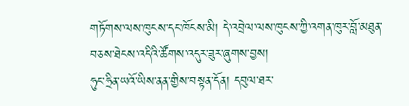གཏོགས་ལས་ཁུངས་དང་ཁོངས་མི། དེ་འབྲེལ་ལས་ཁུངས་ཀྱི་འགན་ཁུར་བློ་མཐུན་བཅས་ཐེངས་འདིའི་ཚོགས་འདུར་ཟུར་ཞུགས་བྱས།
ཧུང་ཧྲིན་ཡའོ་ཡིས་ནན་གྱིས་བསྟན་དོན། དབུལ་ཐར་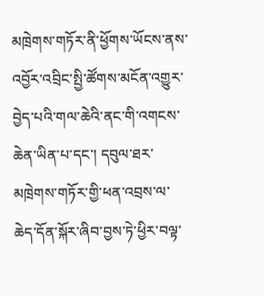མཁྲེགས་གཏོར་ནི་ཕྱོགས་ཡོངས་ནས་འབྱོར་འབྲིང་སྤྱི་ཚོགས་མངོན་འགྱུར་བྱེད་པའི་གལ་ཆེའི་ནང་གི་འགངས་ཆེན་ཡིན་པ་དང་། དབུལ་ཐར་མཁྲེགས་གཏོར་གྱི་ཕན་འབྲས་ལ་ཆེད་དོན་སྐོར་ཞིབ་བྱས་ཏེ་ཕྱིར་བལྟ་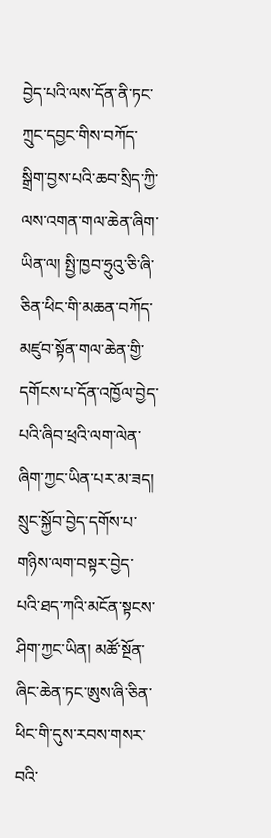བྱེད་པའི་ལས་དོན་ནི་ཏང་ཀྲུང་དབྱང་གིས་བཀོད་སྒྲིག་བྱས་པའི་ཆབ་སྲིད་ཀྱི་ལས་འགན་གལ་ཆེན་ཞིག་ཡིན་ལ། སྤྱི་ཁྱབ་ཧྲུའུ་ཅི་ཞི་ཅིན་ཕིང་གི་མཆན་བཀོད་མཛུབ་སྟོན་གལ་ཆེན་གྱི་དགོངས་པ་དོན་འཁྱོལ་བྱེད་པའི་ཞིབ་ཕྲའི་ལག་ལེན་ཞིག་ཀྱང་ཡིན་པར་མ་ཟད། སྲུང་སྐྱོབ་བྱེད་དགོས་པ་གཉིས་ལག་བསྟར་བྱེད་པའི་ཐད་ཀའི་མངོན་སྟངས་ཤིག་ཀྱང་ཡིན། མཚོ་སྔོན་ཞིང་ཆེན་ཏང་ཨུས་ཞི་ཅིན་ཕིང་གི་དུས་རབས་གསར་བའི་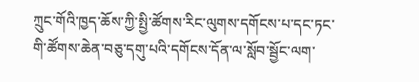ཀྲུང་གོའི་ཁྱད་ཆོས་ཀྱི་སྤྱི་ཚོགས་རིང་ལུགས་དགོངས་པ་དང་ཏང་གི་ཚོགས་ཆེན་བཅུ་དགུ་པའི་དགོངས་དོན་ལ་སློབ་སྦྱོང་ལག་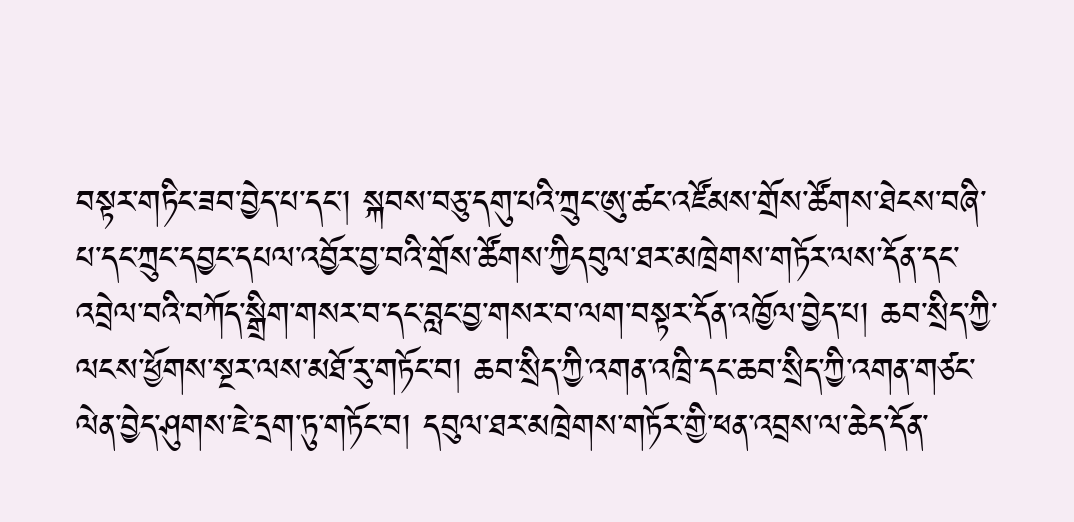བསྟར་གཏིང་ཟབ་བྱེད་པ་དང་། སྐབས་བཅུ་དགུ་པའི་ཀྲུང་ཨུ་ཚང་འཛོམས་གྲོས་ཚོགས་ཐེངས་བཞི་པ་དང་ཀྲུང་དབྱང་དཔལ་འབྱོར་བྱ་བའི་གྲོས་ཚོགས་ཀྱིདབུལ་ཐར་མཁྲེགས་གཏོར་ལས་དོན་དང་འབྲེལ་བའི་བཀོད་སྒྲིག་གསར་བ་དང་བླང་བྱ་གསར་བ་ལག་བསྟར་དོན་འཁྱོལ་བྱེད་པ། ཆབ་སྲིད་ཀྱི་ལངས་ཕྱོགས་སྔར་ལས་མཐོ་རུ་གཏོང་བ། ཆབ་སྲིད་ཀྱི་འགན་འཁྲི་དང་ཆབ་སྲིད་ཀྱི་འགན་གཙང་ལེན་བྱེད་ཤུགས་ཇེ་དྲག་ཏུ་གཏོང་བ། དབུལ་ཐར་མཁྲེགས་གཏོར་གྱི་ཕན་འབྲས་ལ་ཆེད་དོན་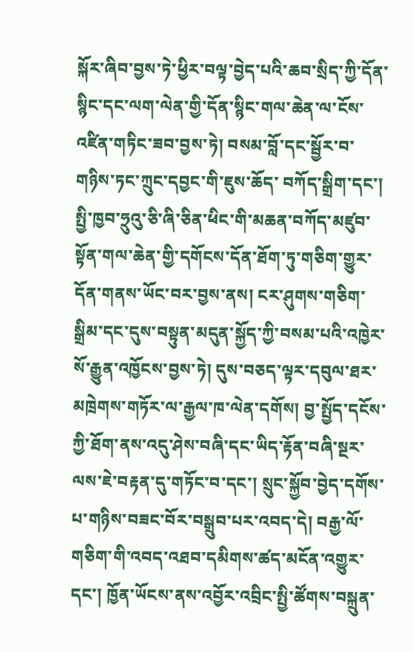སྐོར་ཞིབ་བྱས་ཏེ་ཕྱིར་བལྟ་བྱེད་པའི་ཆབ་སྲིད་ཀྱི་དོན་སྙིང་དང་ལག་ལེན་གྱི་དོན་སྙིང་གལ་ཆེན་ལ་ངོས་འཛིན་གཏིང་ཟབ་བྱས་ཏེ། བསམ་བློ་དང་སྦྱོར་བ་གཉིས་ཏང་ཀྲུང་དབྱང་གི་ཇུས་ཆོད་ བཀོད་སྒྲིག་དང་། སྤྱི་ཁྱབ་ཧྲུའུ་ཅི་ཞི་ཅིན་ཕིང་གི་མཆན་བཀོད་མཛུབ་སྟོན་གལ་ཆེན་གྱི་དགོངས་དོན་ཐོག་ཏུ་གཅིག་གྱུར་དོན་གནས་ཡོང་བར་བྱས་ནས། ངར་ཤུགས་གཅིག་སྒྲིམ་དང་དུས་བསྟུན་མདུན་སྐྱོད་ཀྱི་བསམ་པའི་འཁྱེར་སོ་རྒྱུན་འཁྱོངས་བྱས་ཏེ། དུས་བཅད་ལྟར་དབུལ་ཐར་མཁྲེགས་གཏོར་ལ་རྒྱལ་ཁ་ལེན་དགོས། བྱ་སྤྱོད་དངོས་ཀྱི་ཐོག་ནས་འདུ་ཤེས་བཞི་དང་ཡིད་རྟོན་བཞི་སྔར་ལས་ཇེ་བརྟན་དུ་གཏོང་བ་དང་། སྲུང་སྐྱོབ་བྱེད་དགོས་པ་གཉིས་བཟང་བོར་བསྒྲུབ་པར་འབད་དེ། བརྒྱ་ལོ་གཅིག་གི་འབད་འཐབ་དམིགས་ཚད་མངོན་འགྱུར་དང་། ཁྱོན་ཡོངས་ནས་འབྱོར་འབྲིང་སྤྱི་ཚོགས་བསྐྲུན་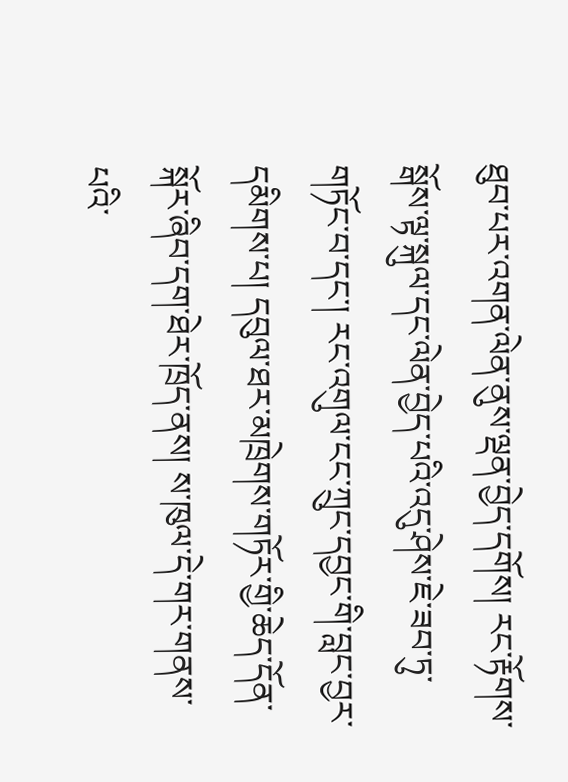ཐུབ་པར་འགན་ལེན་ནུས་ལྡན་བྱེད་དགོས། རང་རྟོགས་སྒོས་ལྟ་སྐུལ་དང་ལེན་བྱེད་པའི་འདུ་ཤེས་ཇེ་ཟབ་ཏུ་གཏོང་བ་དང་། རང་འགུལ་ངང་ཀྲུང་དབྱང་གི་བླང་བྱར་དམིགས་པ། དབུལ་ཐར་མཁྲེགས་གཏོར་གྱི་ཆེད་དོན་སྐོར་ཞིབ་དག་ཐེར་ཁྲོད་ནས། ས་ཁུལ་དེ་གར་གནས་པའི་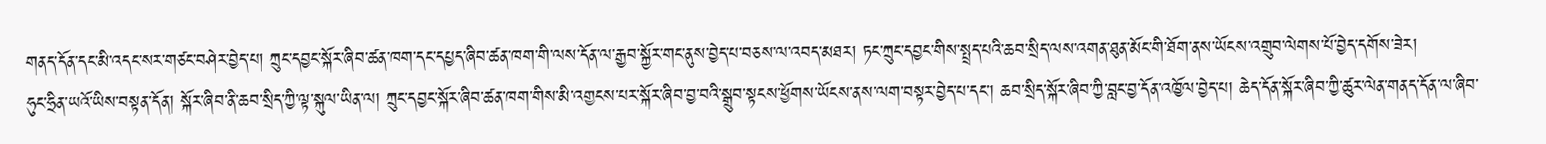གནད་དོན་དང་མི་འདང་སར་གཙང་བཤེར་བྱེད་པ། ཀྲུང་དབྱང་སྐོར་ཞིབ་ཚན་ཁག་དང་དཔྱད་ཞིབ་ཚན་ཁག་གི་ལས་དོན་ལ་རྒྱབ་སྐྱོར་གང་ནུས་བྱེད་པ་བཅས་ལ་འབད་མཐར། ཏང་ཀྲུང་དབྱང་གིས་སྤྲད་པའི་ཆབ་སྲིད་ལས་འགན་ཐུན་མོང་གི་ཐོག་ནས་ཡོངས་འགྲུབ་ལེགས་པོ་བྱེད་དགོས་ཟེར།
ཧུང་ཧྲིན་ཡའོ་ཡིས་བསྟན་དོན། སྐོར་ཞིབ་ནི་ཆབ་སྲིད་ཀྱི་ལྟ་སྐུལ་ཡིན་ལ། ཀྲུང་དབྱང་སྐོར་ཞིབ་ཚན་ཁག་གིས་མི་འགྱངས་པར་སྐོར་ཞིབ་བྱ་བའི་སྒྲུབ་སྟངས་ཕྱོགས་ཡོངས་ནས་ལག་བསྟར་བྱེད་པ་དང་། ཆབ་སྲིད་སྐོར་ཞིབ་ཀྱི་བླང་བྱ་དོན་འཁྱོལ་བྱེད་པ། ཆེད་དོན་སྐོར་ཞིབ་ཀྱི་ཚུར་ལེན་གནད་དོན་ལ་ཞིབ་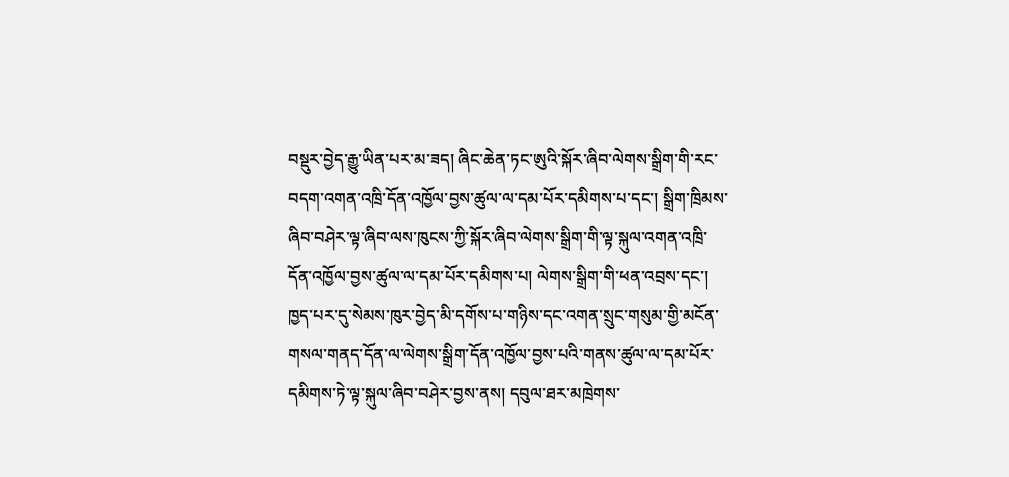བསྡུར་བྱེད་རྒྱུ་ཡིན་པར་མ་ཟད། ཞིང་ཆེན་ཏང་ཨུའི་སྐོར་ཞིབ་ལེགས་སྒྲིག་གི་རང་བདག་འགན་འཁྲི་དོན་འཁྱོལ་བྱས་ཚུལ་ལ་དམ་པོར་དམིགས་པ་དང་། སྒྲིག་ཁྲིམས་ཞིབ་བཤེར་ལྟ་ཞིབ་ལས་ཁུངས་ཀྱི་སྐོར་ཞིབ་ལེགས་སྒྲིག་གི་ལྟ་སྐུལ་འགན་འཁྲི་དོན་འཁྱོལ་བྱས་ཚུལ་ལ་དམ་པོར་དམིགས་པ། ལེགས་སྒྲིག་གི་ཕན་འབྲས་དང་། ཁྱད་པར་དུ་སེམས་ཁུར་བྱེད་མི་དགོས་པ་གཉིས་དང་འགན་སྲུང་གསུམ་གྱི་མངོན་གསལ་གནད་དོན་ལ་ལེགས་སྒྲིག་དོན་འཁྱོལ་བྱས་པའི་གནས་ཚུལ་ལ་དམ་པོར་དམིགས་ཏེ་ལྟ་སྐུལ་ཞིབ་བཤེར་བྱས་ནས། དབུལ་ཐར་མཁྲེགས་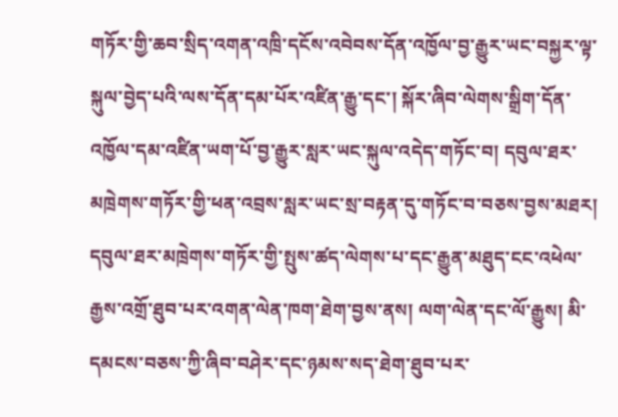གཏོར་གྱི་ཆབ་སྲིད་འགན་འཁྲི་དངོས་འབེབས་དོན་འཁྱོལ་བྱ་རྒྱུར་ཡང་བསྐྱར་ལྟ་སྐུལ་བྱེད་པའི་ལས་དོན་དམ་པོར་འཛིན་རྒྱུ་དང་། སྐོར་ཞིབ་ལེགས་སྒྲིག་དོན་འཁྱོལ་དམ་འཛིན་ཡག་པོ་བྱ་རྒྱུར་སླར་ཡང་སྐུལ་འདེད་གཏོང་བ། དབུལ་ཐར་མཁྲེགས་གཏོར་གྱི་ཕན་འབྲས་སླར་ཡང་སྲ་བརྟན་དུ་གཏོང་བ་བཅས་བྱས་མཐར། དབུལ་ཐར་མཁྲེགས་གཏོར་གྱི་སྤུས་ཚད་ལེགས་པ་དང་རྒྱུན་མཐུད་ངང་འཕེལ་རྒྱས་འགྲོ་ཐུབ་པར་འགན་ལེན་ཁག་ཐེག་བྱས་ནས། ལག་ལེན་དང་ལོ་རྒྱུས། མི་དམངས་བཅས་ཀྱི་ཞིབ་བཤེར་དང་ཉམས་སད་ཐེག་ཐུབ་པར་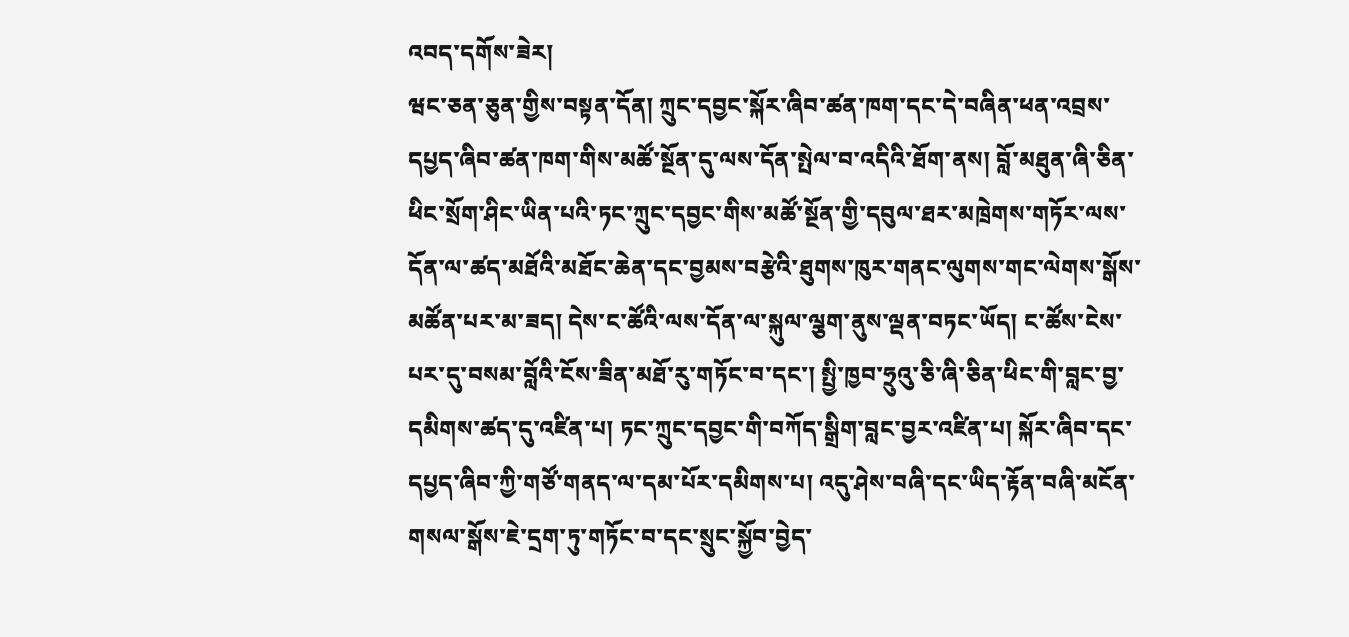འབད་དགོས་ཟེར།
ཝང་ཅན་ཅུན་གྱིས་བསྟན་དོན། ཀྲུང་དབྱང་སྐོར་ཞིབ་ཚན་ཁག་དང་དེ་བཞིན་ཕན་འབྲས་དཔྱད་ཞིབ་ཚན་ཁག་གིས་མཚོ་སྔོན་དུ་ལས་དོན་སྤེལ་བ་འདིའི་ཐོག་ནས། བློ་མཐུན་ཞི་ཅིན་ཕིང་སྲོག་ཤིང་ཡིན་པའི་ཏང་ཀྲུང་དབྱང་གིས་མཚོ་སྔོན་གྱི་དབུལ་ཐར་མཁྲེགས་གཏོར་ལས་དོན་ལ་ཚད་མཐོའི་མཐོང་ཆེན་དང་བྱམས་བརྩེའི་ཐུགས་ཁུར་གནང་ལུགས་གང་ལེགས་སྒོས་མཚོན་པར་མ་ཟད། དེས་ང་ཚོའི་ལས་དོན་ལ་སྐུལ་ལྕག་ནུས་ལྡན་བཏང་ཡོད། ང་ཚོས་ངེས་པར་དུ་བསམ་བློའི་ངོས་ཟིན་མཐོ་རུ་གཏོང་བ་དང་། སྤྱི་ཁྱབ་ཧྲུའུ་ཅི་ཞི་ཅིན་ཕིང་གི་བླང་བྱ་དམིགས་ཚད་དུ་འཛིན་པ། ཏང་ཀྲུང་དབྱང་གི་བཀོད་སྒྲིག་བླང་བྱར་འཛིན་པ། སྐོར་ཞིབ་དང་དཔྱད་ཞིབ་ཀྱི་གཙོ་གནད་ལ་དམ་པོར་དམིགས་པ། འདུ་ཤེས་བཞི་དང་ཡིད་རྟོན་བཞི་མངོན་གསལ་སྒོས་ཇེ་དྲག་ཏུ་གཏོང་བ་དང་སྲུང་སྐྱོབ་བྱེད་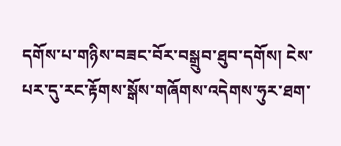དགོས་པ་གཉིས་བཟང་བོར་བསྒྲུབ་ཐུབ་དགོས། ངེས་པར་དུ་རང་རྟོགས་སྒོས་གཞོགས་འདེགས་ཧུར་ཐག་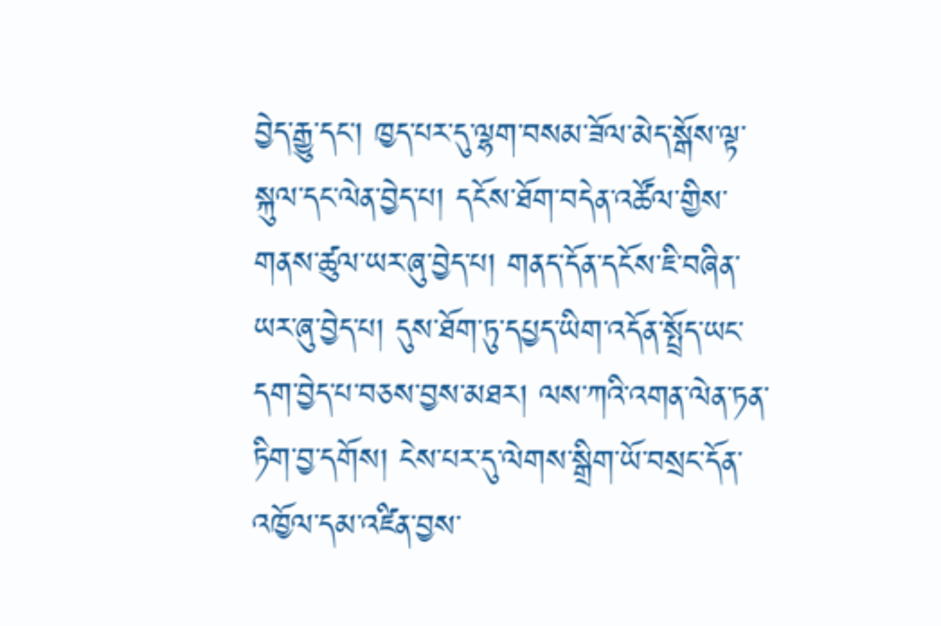བྱེད་རྒྱུ་དང་། ཁྱད་པར་དུ་ལྷག་བསམ་ཟོལ་མེད་སྒོས་ལྟ་སྐུལ་དང་ལེན་བྱེད་པ། དངོས་ཐོག་བདེན་འཚོལ་གྱིས་གནས་ཚུལ་ཡར་ཞུ་བྱེད་པ། གནད་དོན་དངོས་ཇི་བཞིན་ཡར་ཞུ་བྱེད་པ། དུས་ཐོག་ཏུ་དཔྱད་ཡིག་འདོན་སྤྲོད་ཡང་དག་བྱེད་པ་བཅས་བྱས་མཐར། ལས་ཀའི་འགན་ལེན་ཏན་ཏིག་བྱ་དགོས། ངེས་པར་དུ་ལེགས་སྒྲིག་ཡོ་བསྲང་དོན་འཁྱོལ་དམ་འཛིན་བྱས་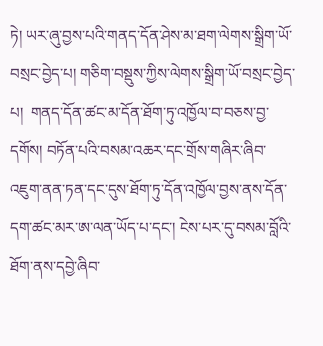ཏེ། ཡར་ཞུ་བྱས་པའི་གནད་དོན་ཤེས་མ་ཐག་ལེགས་སྒྲིག་ཡོ་བསྲང་བྱེད་པ། གཅིག་བསྡུས་ཀྱིས་ལེགས་སྒྲིག་ཡོ་བསྲང་བྱེད་པ།  གནད་དོན་ཚང་མ་དོན་ཐོག་ཏུ་འཁྱོལ་བ་བཅས་བྱ་དགོས། བཏོན་པའི་བསམ་འཆར་དང་གྲོས་གཞིར་ཞིབ་འཇུག་ནན་ཏན་དང་དུས་ཐོག་ཏུ་དོན་འཁྱོལ་བྱས་ནས་དོན་དག་ཚང་མར་ཨ་ལན་ཡོད་པ་དང་། ངེས་པར་དུ་བསམ་བློའི་ཐོག་ནས་དབྱེ་ཞིབ་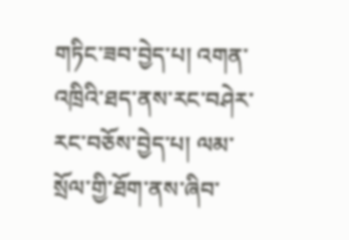གཏིང་ཟབ་བྱེད་པ། འགན་འཁྲིའི་ཐད་ནས་རང་བཤེར་རང་བཅོས་བྱེད་པ། ལམ་སྲོལ་གྱི་ཐོག་ནས་ཞིབ་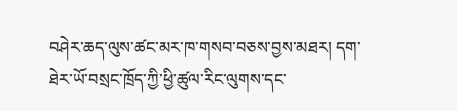བཤེར་ཆད་ལུས་ཚང་མར་ཁ་གསབ་བཅས་བྱས་མཐར། དག་ཐེར་ཡོ་བསྲང་ཁྲོད་ཀྱི་ཕྱི་ཚུལ་རིང་ལུགས་དང་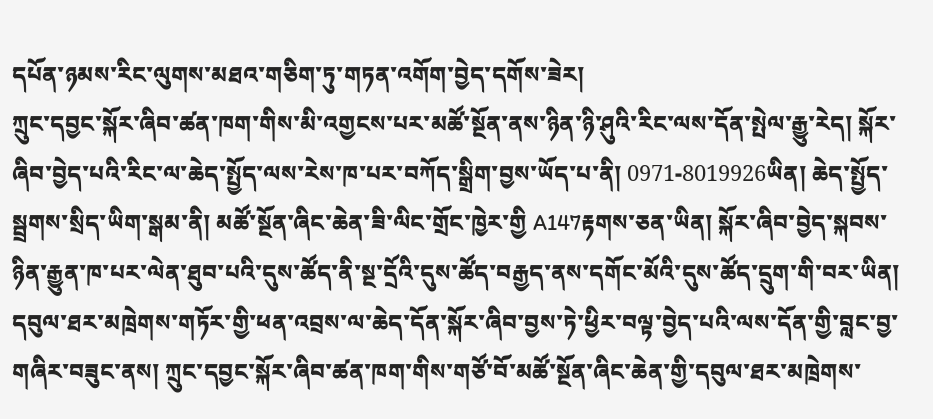དཔོན་ཉམས་རིང་ལུགས་མཐའ་གཅིག་ཏུ་གཏན་འགོག་བྱེད་དགོས་ཟེར།
ཀྲུང་དབྱང་སྐོར་ཞིབ་ཚན་ཁག་གིས་མི་འགྱངས་པར་མཚོ་སྔོན་ནས་ཉིན་ཉི་ཤུའི་རིང་ལས་དོན་སྤེལ་རྒྱུ་རེད། སྐོར་ཞིབ་བྱེད་པའི་རིང་ལ་ཆེད་སྤྱོད་ལས་རེས་ཁ་པར་བཀོད་སྒྲིག་བྱས་ཡོད་པ་ནི། 0971-8019926ཡིན། ཆེད་སྤྱོད་སྦྲགས་སྲིད་ཡིག་སྒམ་ནི། མཚོ་སྔོན་ཞིང་ཆེན་ཟི་ལིང་གྲོང་ཁྱེར་གྱི A147རྟགས་ཅན་ཡིན། སྐོར་ཞིབ་བྱེད་སྐབས་ཉིན་རྒྱུན་ཁ་པར་ལེན་ཐུབ་པའི་དུས་ཚོད་ནི་སྔ་དྲོའི་དུས་ཚོད་བརྒྱད་ནས་དགོང་མོའི་དུས་ཚོད་དྲུག་གི་བར་ཡིན། དབུལ་ཐར་མཁྲེགས་གཏོར་གྱི་ཕན་འབྲས་ལ་ཆེད་དོན་སྐོར་ཞིབ་བྱས་ཏེ་ཕྱིར་བལྟ་བྱེད་པའི་ལས་དོན་གྱི་བླང་བྱ་གཞིར་བཟུང་ནས། ཀྲུང་དབྱང་སྐོར་ཞིབ་ཚན་ཁག་གིས་གཙོ་བོ་མཚོ་སྔོན་ཞིང་ཆེན་གྱི་དབུལ་ཐར་མཁྲེགས་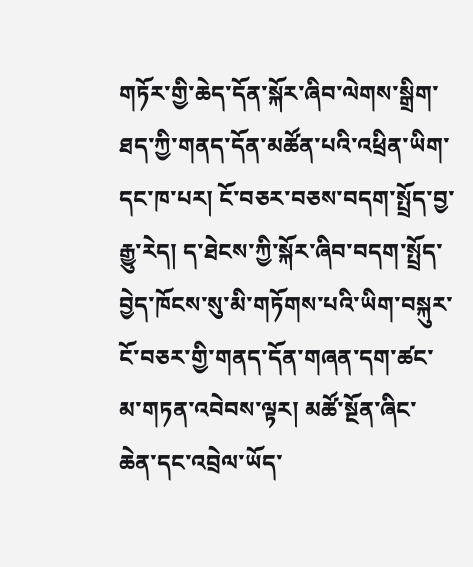གཏོར་གྱི་ཆེད་དོན་སྐོར་ཞིབ་ལེགས་སྒྲིག་ཐད་ཀྱི་གནད་དོན་མཚོན་པའི་འཕྲིན་ཡིག་དང་ཁ་པར། ངོ་བཅར་བཅས་བདག་སྤྲོད་བྱ་རྒྱུ་རེད། ད་ཐེངས་ཀྱི་སྐོར་ཞིབ་བདག་སྤྲོད་བྱེད་ཁོངས་སུ་མི་གཏོགས་པའི་ཡིག་བསྐུར་ངོ་བཅར་གྱི་གནད་དོན་གཞན་དག་ཚང་མ་གཏན་འབེབས་ལྟར། མཚོ་སྔོན་ཞིང་ཆེན་དང་འབྲེལ་ཡོད་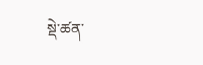སྡེ་ཚན་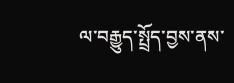ལ་བརྒྱུད་སྤྲོད་བྱས་ནས་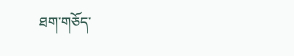ཐག་གཅོད་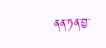ནན་ཏན་བྱ་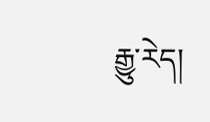རྒྱུ་རེད།